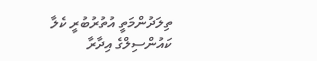ތިލަދުންމަތީ އުތުރުބުރީ ކެލާ ކައުންސިލްގެ އިދާރާ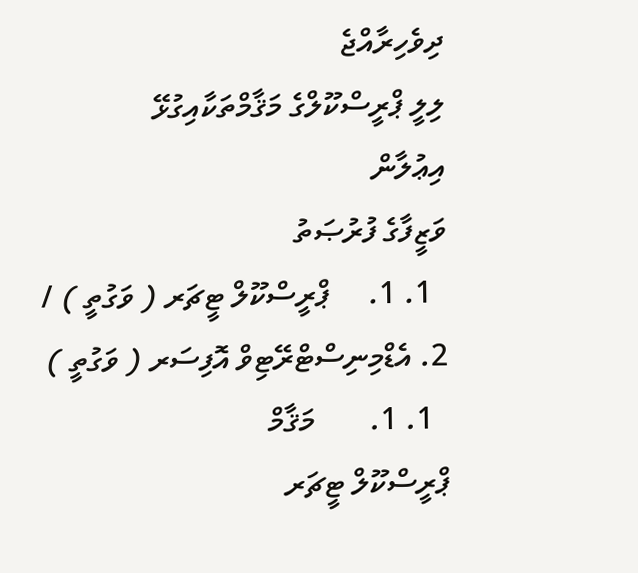ދިވެހިރާއްޖެ
ލިލީ ޕްރީސްކޫލްގެ މަޤާމްތަކާއިގުޅޭ
އިޢުލާން
ވަޒީފާގެ ފުރުޞަތު
  1. 1.     ޕްރީސްކޫލް ޓީޗަރ ( ވަގުތީ ) /      2. އެޑްމިނިސްޓްރޭޓިވް އޮފިސަރ ( ވަގުތީ )
  1. 1.       މަޤާމް
ޕްރީސްކޫލް ޓީޗަރ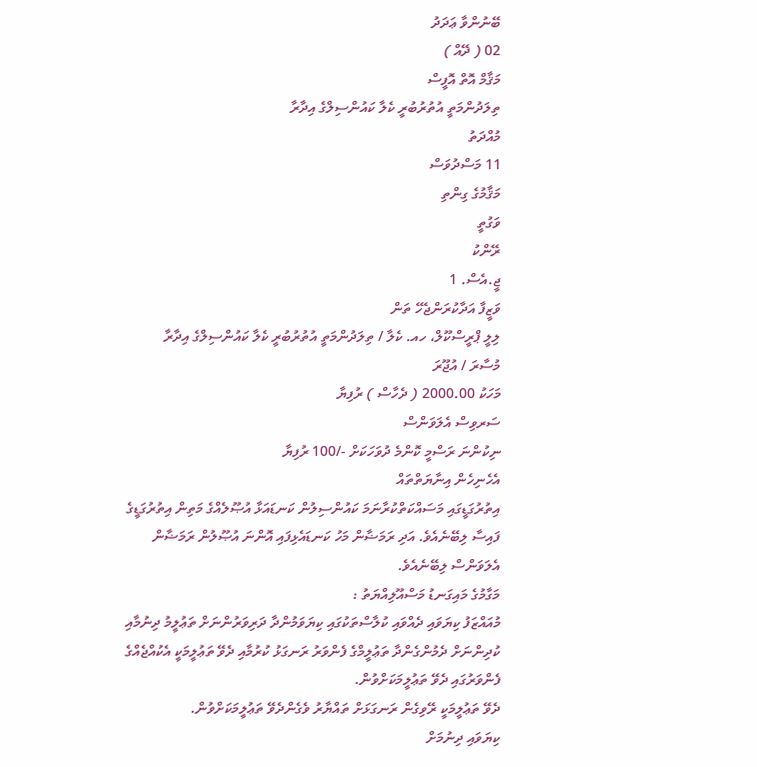ބޭނުންވާ ޢަދަދު
02 ( ދޭއް )
މަޤާމް އޮތް އޮފީސް
ތިލަދުންމަތީ އުތުރުބުރީ ކެލާ ކައުންސިލްގެ އިދާރާ
މުއްދަތު
11 މަސްދުވަސް
މަޤާމުގެ ގިންތި
ވަގުތީ
ރޭންކު
ޖީ.އެސް. 1
ވަޒީފާ އަދާކުރަންޖެހޭ ތަން
ލިލީ ޕްރީސްކޫލް، ހއ. ކެލާ / ތިލަދުންމަތީ އުތުރުބުރީ ކެލާ ކައުންސިލްގެ އިދާރާ
މުސާރަ / އުޖޫރަ
މަހަކު 2000.00 ( ދެހާސް ) ރުފިޔާ
ސަރވިސް އެލަވަންސް
ނިކުންނަ ރަސްމީ ކޮންމެ ދުވަހަކަށް -/100 ރުފިޔާ
އެހެނިހެން އިނާޔަތްތައް
އިތުރުގަޑީގައި މަސައްކަތްކުރާނަމަ ކައުންސިލުން ކަނޑައަޅާ އުޞޫލެއްގެ މަތިން އިތުރުގަޑީގެ ފައިސާ ލިބޭނެއެވެ. އަދި ރަމަޟާން މަހު ކަނޑައެޅިފައި އޮންނަ އުޞޫލުން ރަމަޟާން އެލަވަންސް ލިބޭނެއެވެ.
މަގާމުގެ މައިގަނޑު މަސްއޫލިއްޔަތު :
މުއައްޒަފު ކިޔަވައި ދެއްވައި ކުލާސްތަކުގައި ކިޔަވަމުންދާ ދަރިވަރުންނަށް ތަޢުލީމު ދިނުމާއި ކުދިންނަށް ދެމުންގެންދާ ތަޢުލީމްގެ ފެންވަރު ރަނގަޅު ކުރުމާއި ދެވޭ ތަޢުލީމަކީ އެކުއްޖެއްގެ ފެންވަރުގައި ދެވޭ ތަޢުލީމަކަށްވުން.
ދެވޭ ތަޢުލީމަކީ ރޭވިގެން ރަނގަޅަށް ތައްޔާރު ވެގެންދެވޭ ތަޢުލީމަކަށްވުން.
ކިޔަވައި ދިނުމަށް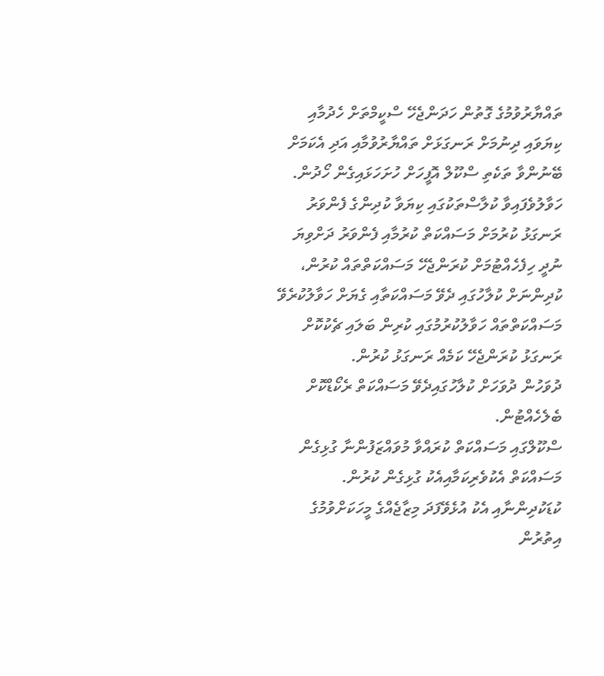ތައްޔާރުވުމުގެ ގޮތުން ހަދަންޖެހޭ ސްކީމްތަށް ހެދުމާއި ކިޔަވައި ދިނުމަށް ރަނގަޅަށް ތައްޔާރުވުމާއި އަދި އެކަމަށް ބޭނުންވާ ތަކެތި ސްކޫލް އޮފީހަށް ހުށަހަޅައިގެން ހޯދުން.
ހަވާލުވެފައިވާ ކުލާސްތަކުގައި ކިޔަވާ ކުދިންގެ ފެންވަރު ރަނގަޅު ކުރުމަށް މަސައްކަތް ކުރުމާއި ފެންވަރު ދަށްވިޔަ ނުދީ ހިފެހެއްޓުމަށް ކުރަންޖެހޭ މަސައްކަތްތައް ކުރުން، ކުދިންނަށް ކުލާހުގައި ދެވޭ މަސައްކަތާއި ގެޔަށް ހަވާލުކުރެވޭ މަސައްކަތްތައް ހަވާލުކުރުމުގައި ކުރިން ބަލައި ޗެކުކޮށް ރަނގަޅު ކުރަންޖެހޭ ކަމެއް ރަނގަޅު ކުރުން.
ދުވަހުން ދުވަހަށް ކުލާހުގައިދެވޭ މަސައްކަތް ރެކޯޑްކޮށް ބެލެހެއްޓުން.
ސްކޫލްގައި މަސައްކަތް ކުރައްވާ މުވައްޒަފުންނާ ގުޅިގެން މަސައްކަތް އެކުވެރިކަމާއިއެކު ގުޅިގެން ކުރުން.
ކުޑަކުދިންނާއި އެކު އުޅެވޭފަދަ މިޒާޖެއްގެ މީހަކަށްވުމުގެ އިތުރުން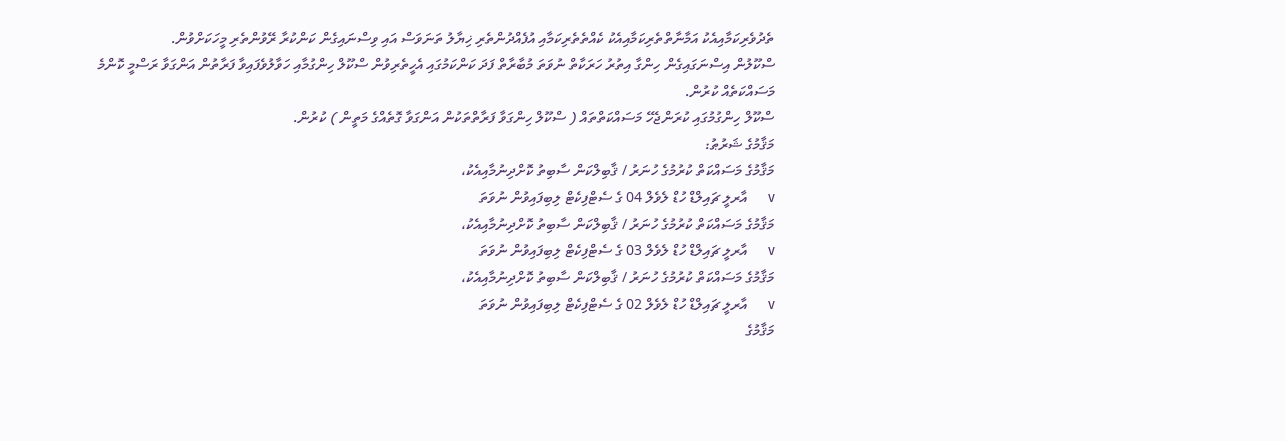ތެދުވެރިކަމާއިއެކު އަމާނާތްތެރިކަމާއިއެކު ކެއްތެތެރިކަމާއި އުފެއްދުންތެރި ޚިޔާލު ތަނަވަސް އައި ވިސްނައިގެން ކަންކުރާ ރޭވުންތެރި މީހަކަށްވުން.
ސްކޫލުން އިސްނަގައިގެން ހިންގާ އިތުރު ހަރަކާތް ނުވަތަ މުބާރާތް ފަދަ ކަންކަމުގައި އެހީތެރިވުން ސްކޫލް ހިންގުމާއި ހަވާލުވެފައިވާ ފަރާތުން އަންގަވާ ރަސްމީ ކޮންމެ މަސައްކަތެއް ކުރުން.
ސްކޫލް ހިންގުމުގައި ކުރަންޖެހޭ މަސައްކަތްތައް ( ސްކޫލް ހިންގަވާ ފަރާތްތަކުން އަންގަވާ ގޮތެއްގެ މަތީން ) ކުރުން.
މަޤާމުގެ ޝަރުޠު:
މަޤާމުގެ މަސައްކަތް ކުރުމުގެ ހުނަރު / ޤާބިލްކަން ސާބިތު ކޮށްދިނުމާއިއެކު،
v     އާރލީ ޗައިލްޑް ހުޑް ލެވެލް 04 ގެ ސެޓްފިކެޓް ލިބިފައިވުން ނުވަތަ
މަޤާމުގެ މަސައްކަތް ކުރުމުގެ ހުނަރު / ޤާބިލްކަން ސާބިތު ކޮށްދިނުމާއިއެކު،
v     އާރލީ ޗައިލްޑް ހުޑް ލެވެލް 03 ގެ ސެޓްފިކެޓް ލިބިފައިވުން ނުވަތަ
މަޤާމުގެ މަސައްކަތް ކުރުމުގެ ހުނަރު / ޤާބިލްކަން ސާބިތު ކޮށްދިނުމާއިއެކު،
v     އާރލީ ޗައިލްޑް ހުޑް ލެވެލް 02 ގެ ސެޓްފިކެޓް ލިބިފައިވުން ނުވަތަ
މަޤާމުގެ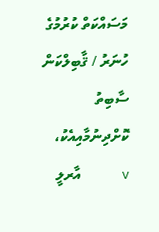މަސައްކަތް ކުރުމުގެ ހުނަރު / ޤާބިލްކަން ސާބިތު ކޮށްދިނުމާއިއެކު،
v     އާރލީ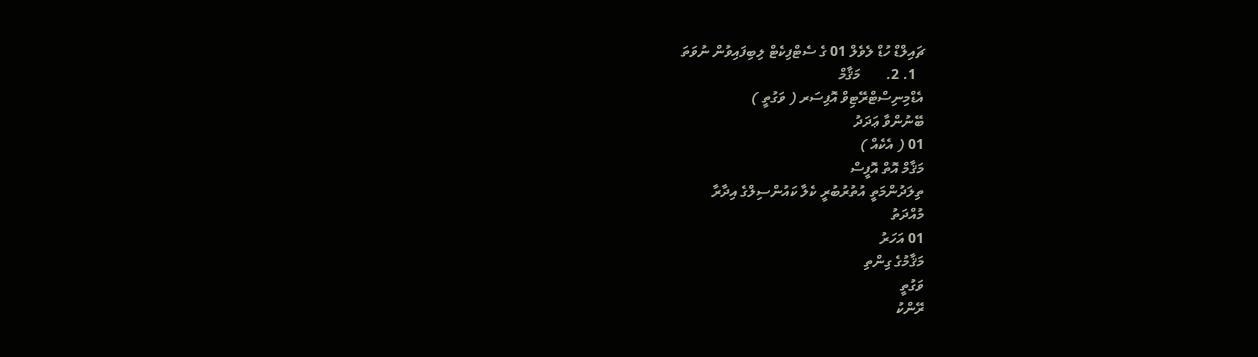ޗައިލްޑް ހުޑް ލެވެލް 01 ގެ ސެޓްފިކެޓް ލިބިފައިވުން ނުވަތަ
  1. 2.       މަޤާމް
އެޑްމިނިސްޓްރޭޓިވް އޮފިސަރ ( ވަގުތީ )
ބޭނުންވާ ޢަދަދު
01 ( އެކެއް )
މަޤާމް އޮތް އޮފީސް
ތިލަދުންމަތީ އުތުރުބުރީ ކެލާ ކައުންސިލްގެ އިދާރާ
މުއްދަތު
01 އަހަރު
މަޤާމުގެ ގިންތި
ވަގުތީ
ރޭންކު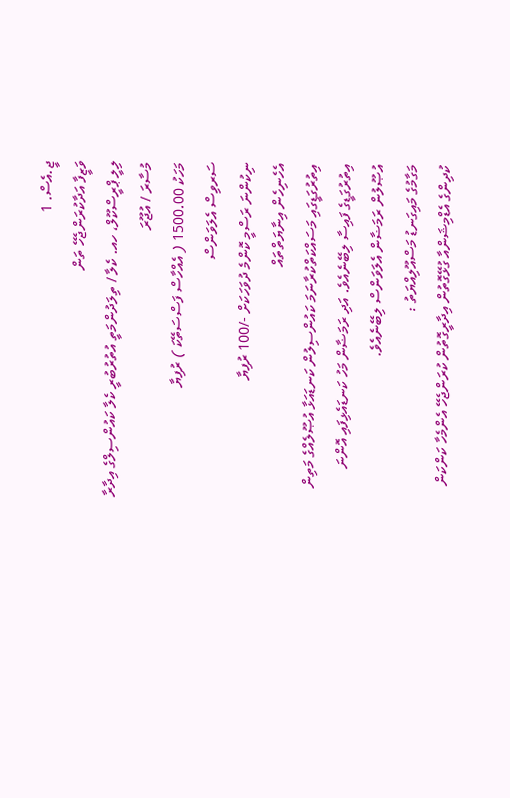ޖީ.އެސް. 1
ވަޒީފާ އަދާކުރަންޖެހޭ ތަން
ލިލީ ޕްރީސްކޫލް، ހއ. ކެލާ / ތިލަދުންމަތީ އުތުރުބުރީ ކެލާ ކައުންސިލްގެ އިދާރާ
މުސާރަ / އުޖޫރަ
މަހަކު 1500.00 ( އެއްހާސް ފަސްސަތޭކަ ) ރުފިޔާ
ސަރވިސް އެލަވަންސް
ނިކުންނަ ރަސްމީ ކޮންމެ ދުވަހަކަށް -/100 ރުފިޔާ
އެހެނިހެން އިނާޔަތްތައް
އިތުރުގަޑީގައި މަސައްކަތްކުރާނަމަ ކައުންސިލުން ކަނޑައަޅާ އުޞޫލެއްގެ މަތިން އިތުރުގަޑީގެ ފައިސާ ލިބޭނެއެވެ. އަދި ރަމަޟާން މަހު ކަނޑައެޅިފައި އޮންނަ އުޞޫލުން ރަމަޟާން އެލަވަންސް ލިބޭނެއެވެ.
މަގާމުގެ މައިގަނޑު މަސްއޫލިއްޔަތު :
ކުދިންގެ އެޑްމިޝަންއާ ގުޅޭގޮތުން އިދާރީގޮތުން ކުރަންޖެހޭ އެންމެހާ ކަންކަން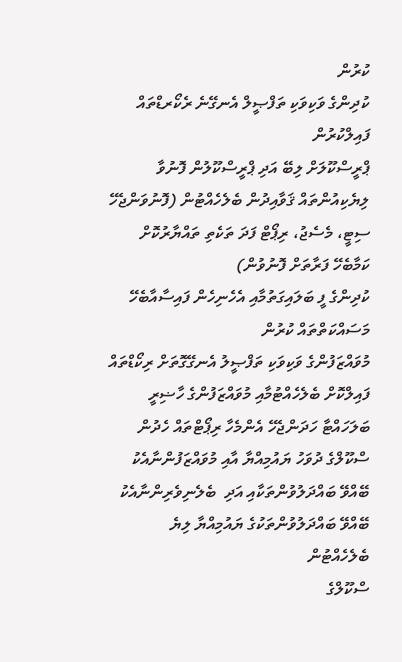ކުރުން
ކުދިންގެ ވަކިވަކި ތަފްޞީލް އެނގޭނެ ރެކޯރޑްތައް ފައިލްކުރުން
ޕްރީސްކޫލަށް ލިބޭ އަދި ޕްރީސްކޫލުން ފޮނުވާ ލިޔެކިއުންތައް ޤަވާއިދުން ބެލެހެއްޓުން (ފޮނުވަންޖެހޭ ސިޓީ، މެސެޖު، ރިޕޯޓް ފަދަ ތަކެތި ތައްޔާރުކޮށް ކަމާބެހޭ ފަރާތަށް ފޮނުވުން)
ކުދިންގެ ފީ ބަލައިގަތުމާއި އެހެނިހެން ފައިސާއާބެހޭ މަސައްކަތްތައް ކުރުން
މުވައްޒަފުންގެ ވަކިވަކި ތަފްޞީލު އެނގޭގޮތަށް ރިކޯޑްތައް ފައިލްކޮށް ބެލެހެއްޓުމާއި މުވައްޒަފުންގެ ހާޟިރީ ބަލަހައްޓާ ހަދަންޖެހޭ އެންމެހާ ރިޕޯޓްތައް ހެދުން
ސްކޫލްގެ ދުވަހު ޔައުމިއްޔާ އާއި މުވައްޒަފުންނާއެކު ބޭއްވޭ ބައްދަލުވުންތަކާއި އަދި  ބެލެނިވެރިންނާއެކު ބޭއްވޭ ބައްދަލުވުންތަކުގެ ޔައުމިއްޔާ ލިޔެ ބެލެހެއްޓުން
ސްކޫލްގެ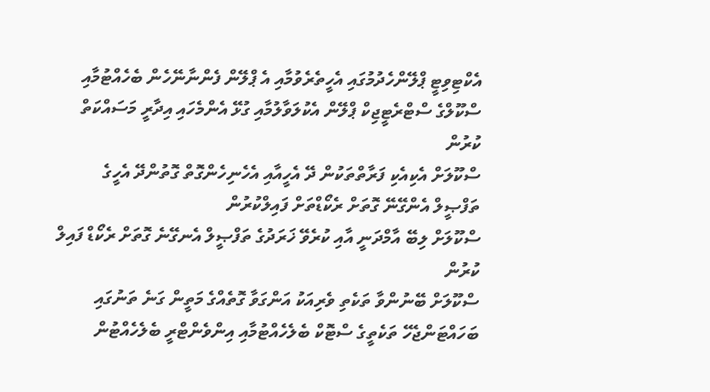އެކްޓިވިޓީ ޕްލޭންހެދުމުގައި އެހީތެރެވުމާއި އެ ޕްލޭން ފެންނާނޭހެން ބެހެއްޓުމާއި ސްކޫލްގެ ސްޓްރެޓީޖިކް ޕްލޭން އެކުލަވާލުމާއި ގުޅޭ އެންމެހައި އިދާރީ މަސައްކަތް ކުރުން
ސްކޫލަށް އެކިއެކި ފަރާތްތަކުން ދޭ އެހީއާއި އެހެނިހެންގޮތް ގޮތުންދޭ އެހީގެ ތަފްޞީލް އެންގޭނޭ ގޮތަށް ރެކޯޑްތަށް ފައިލްކުރުން
ސްކޫލަށް ލިބޭ އާމްދަނީ އާއި ކުރެވޭ ޚަރަދުގެ ތަފްޞީލް އެނގޭނެ ގޮތަށް ރެކޯޑް ފައިލް ކުރުން
ސްކޫލަށް ބޭނުންވާ ތަކެތި ވެރިއަކު އަންގަވާ ގޮތެއްގެ މަތީން ގަނެ ތަނުގައި ބަހައްޓަންޖެހޭ ތަކެތީގެ ސްޓޮކް ބެލެހެއްޓުމާއި އިންވެންޓްރީ ބެލެހެއްޓުން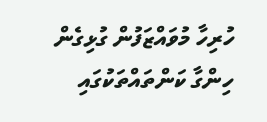ހުރިހާ މުވައްޒަފުން ގުޅިގެން ހިންގާ ކަންތައްތަކުގައި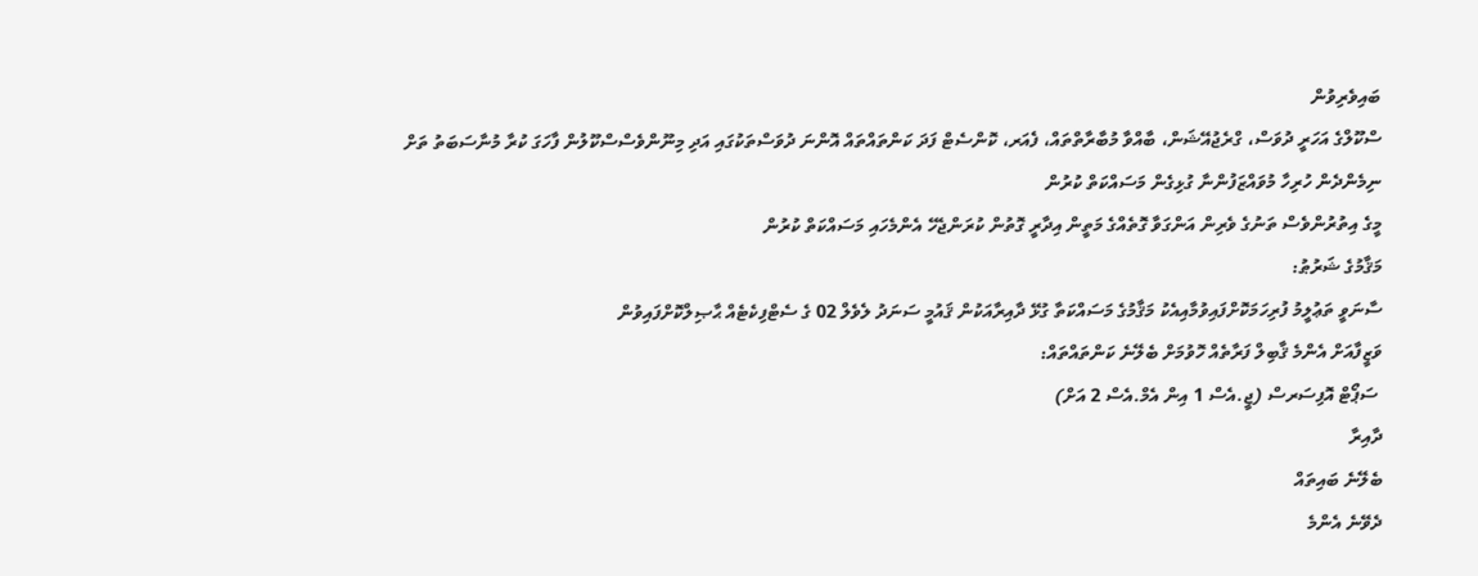ބައިވެރިވުން
ސްކޫލްގެ އަހަރީ ދުވަސް، ގްރެޖުއޭޝަން، ބާއްވާ މުބާރާތްތައް، ފެއަރ، ކޮންސެޓް ފަދަ ކަންތައްތައް އޮންނަ ދުވަސްތަކުގައި އަދި މިނޫންވެސްސްކޫލުން ފާހަގަ ކުރާ މުނާސަބަތު ތަށް ނިމެންދެން ހުރިހާ މުވައްޒަފުންނާ ގުޅިގެން މަސައްކަތް ކުރުން
މީގެ އިތުރުންވެސް ތަނުގެ ވެރިން އަންގަވާ ގޮތެއްގެ މަތީން އިދާރީ ގޮތުން ކުރަންޖެހޭ އެންމެހައި މަސައްކަތް ކުރުން
މަޤާމުގެ ޝަރުޠު:
ސާނަވީ ތަޢުލީމު ފުރިހަމަކޮށްފައިވުމާއިއެކު މަޤާމުގެ މަސައްކަތާ ގުޅޭ ދާއިރާއަކުން ޤައުމީ ސަނަދު ލެވެލް 02 ގެ ސެޓްފިކެޓެއް ޙާޞިލްކޮށްފައިވުން
ވަޒީފާއަށް އެންމެ ޤާބިލް ފަރާތެއް ހޮވުމަށް ބެލޭނެ ކަންތައްތައް:
 ސަޕޯޓް އޮފިސަރސް (ޖީ.އެސް 1 އިން އެމް.އެސް 2 އަށް)
ދާއިރާ
ބެލޭނެ ބައިތައް
ދެވޭނެ އެންމެ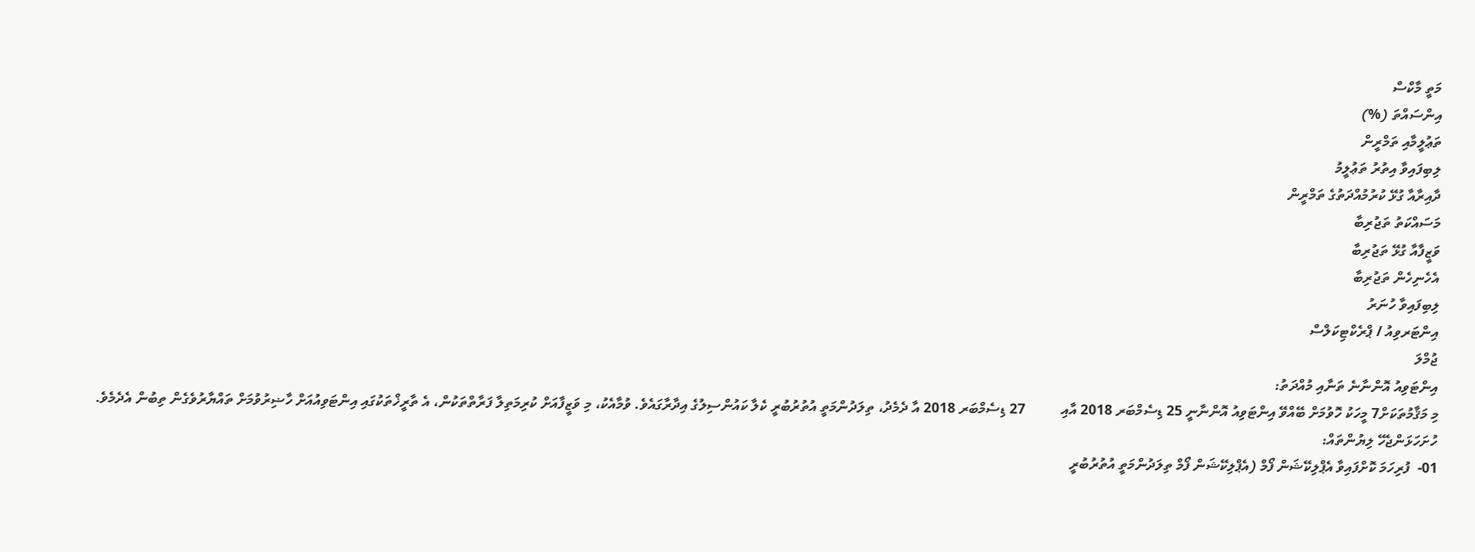މަތީ މާކްސް
އިންސައްތަ (%)
ތަޢުލީމާއި ތަމްރީން
ލިބިފައިވާ އިތުރު ތަޢުލީމު
ދާއިރާއާ ގުޅޭ ކުރުމުއްދަތުގެ ތަމްރީން
މަސައްކަތު ތަޖުރިބާ
ވަޒީފާއާ ގުޅޭ ތަޖުރިބާ
އެހެނިހެން ތަޖުރިބާ
ލިބިފައިވާ ހުނަރު
އިންޓަރވިއު / ޕްރެކްޓިކަލްސް
ޖުމްލަ
އިންޓަވިއު އޮންނާނެ ތަނާއި މުއްދަތު:
މި މަޤާމުތަކަށް7 މީހަކު ހޮވުމަށް ބޭއްވޭ އިންޓަވިއު އޮންނާނީ 25 ޑިސެމްބަރ 2018 އާއި          27 ޑިސެމްބަރ 2018 އާ ދެމެދު، ތިލަދުންމަތީ އުތުރުބުރީ ކެލާ ކައުންސިލުގެ އިދާރާގައެވެ. ވުމާއެކު، މި ވަޒީފާއަށް ކުރިމަތިލާ ފަރާތްތަކުން، އެ ތާރީޚްތަކުގައި އިންޓަވިއުއަށް ހާޟިރުވުމަށް ތައްޔާރުވެގެން ތިބުން އެދެމެވެ.
ހުށަހަޅަންޖެހޭ ލިޔުންތައް:
01-  ފުރިހަމަ ކޮށްފައިވާ އެޕްލިކޭޝަން ފޯމް (އެޕްލިކޭޝަން ފޯމް ތިލަދުންމަތީ އުތުރުބުރީ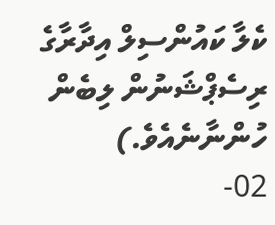ކެލާ ކައުންސިލް އިދާރާގެ ރިސެޕްޝަނުން ލިބެން ހުންނާނެއެވެ.)
02-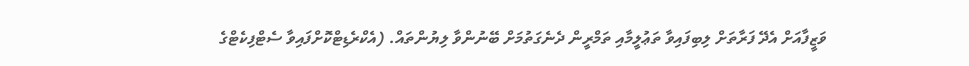ވަޒީފާއަށް އެދޭ ފަރާތަށް ލިބިފައިވާ ތަޢުލީމާއި ތަމްރީން ދެނެގަތުމަށް ބޭނުންވާ ލިޔުންތައް. (އެކްރެޑިޓްކޮށްފައިވާ ސެޓްފިކެޓްގެ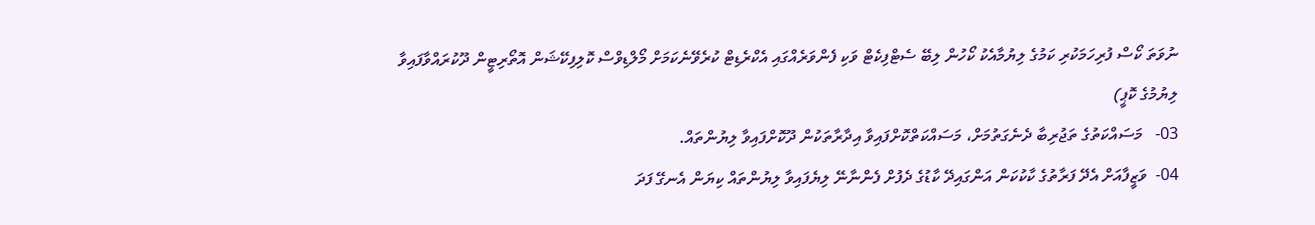ނުވަތަ ކޯސް ފުރިހަމަކުރި ކަމުގެ ލިޔުމާއެކު ކޯހުން ލިބޭ ސެޓްފިކެޓް ވަކި ފެންވަރެއްގައި އެކްރެޑިޓް ކުރެވޭނެކަމަށް މޯލްޑިވްސް ކޮލިފިކޭޝަން އޮތޯރިޓީން ދޫކުރައްވާފައިވާ ލިޔުމުގެ ކޮޕީ)
03-   މަސައްކަތުގެ ތަޖުރިބާ ދެނެގަތުމަށް، މަސައްކަތްކޮށްފައިވާ އިދާރާތަކުން ދޫކޮށްފައިވާ ލިޔުންތައް.
04-  ވަޒީފާއަށް އެދޭ ފަރާތުގެ ކާކުކަން އަންގައިދޭ ކާޑުގެ ދެފުށް ފެންނާނޭ ލިޔެފައިވާ ލިޔުންތައް ކިޔަން އެނގޭ ފަދަ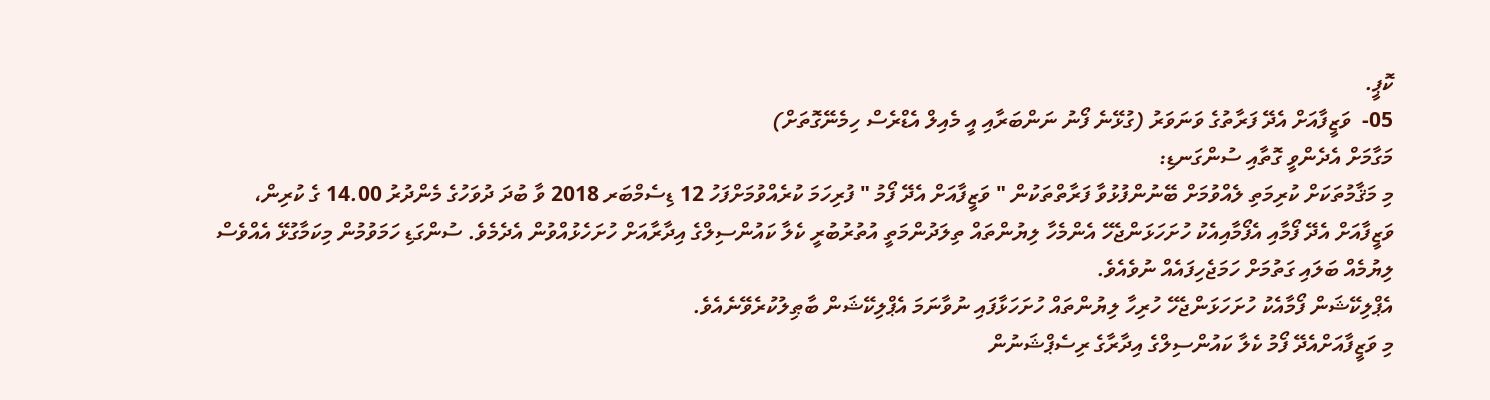ކޮޕީ.
05-  ވަޒީފާއަށް އެދޭ ފަރާތުގެ ވަނަވަރު (ގުޅޭނެ ފޯނު ނަންބަރާއި އީ މެއިލް އެޑްރެސް ހިމެނޭގޮތަށް)
މަގާމަށް އެދެންވީ ގޮތާއި ސުންގަނޑި:
މި މަޤާމުތަކަށް ކުރިމަތި ލެއްވުމަށް ބޭނުންފުޅުވާ ފަރާތްތަކުން " ވަޒީފާއަށް އެދޭ ފޯމު " ފުރިހަމަ ކުރެއްވުމަށްފަހު 12 ޑިސެމްބަރ 2018 ވާ ބުދަ ދުވަހުގެ މެންދުރު 14.00 ގެ ކުރިން، ވަޒީފާއަށް އެދޭ ފޯމާއި އެފޯމާއިއެކު ހުށަހަޅަންޖެހޭ އެންމެހާ ލިޔުންތައް ތިލަދުންމަތީ އުތުރުބުރީ ކެލާ ކައުންސިލްގެ އިދާރާއަށް ހުށަހެޅުއްވުން އެދެމެވެ. ސުންގަޑި ހަމަވުމުން މިކަމާގުޅޭ އެއްވެސް ލިޔުމެއް ބަލައި ގަތުމަށް ހަމަޖެހިފައެއް ނުވެއެވެ.
އެޕްލިކޭޝަން ފޯމާއެކު ހުށަހަޅަންޖެހޭ ހުރިހާ ލިޔުންތައް ހުށަހަޅާފައި ނުވާނަމަ އެޕްލިކޭޝަން ބާޠިލުކުރެވޭނެއެވެ.
މި ވަޒީފާއަށްއެދޭ ފޯމު ކެލާ ކައުންސިލްގެ އިދާރާގެ ރިސެޕްޝަނުން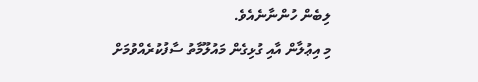ލިބެން ހުންނާނެއެވެ.
މި އިޢުލާން އާއި ގުޅިގެން މައުލޫމާތު ސާފުކުރެއްވުމަށް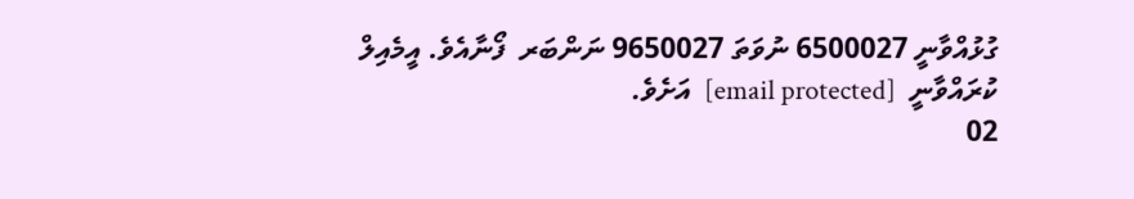ގުޅުއްވާނީ 6500027 ނުވަތަ 9650027 ނަންބަރ  ފޯނާއެވެ. އީމެއިލް ކުރައްވާނީ  [email protected]  އަށެވެ.
02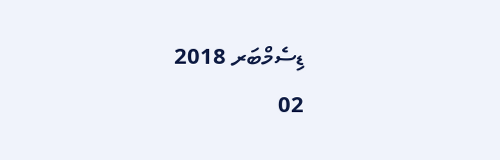ޑިސެމްބަރ 2018
02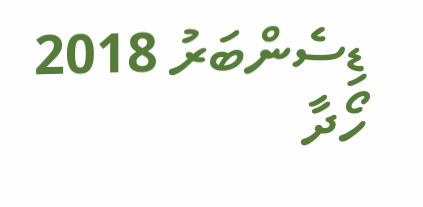ޑިސެންބަރު 2018
ހޯދާ